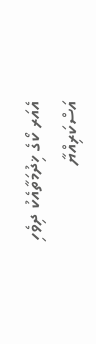އެއަރ ކޯގެ ޚިދުމަތާއެކު ދިވެހި އަސްކަރިއްޔާ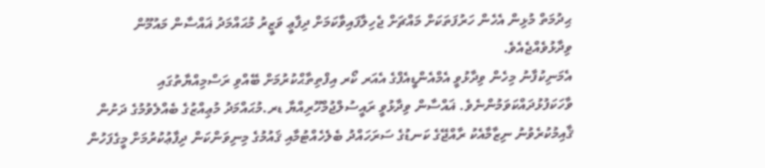ޙިދުމަތް މުޅިން އެހެން ހަރުފަތަކަށް މައްޗަށް ޖެހިލާފައިވާކަމަށް ދިފާޢީ ވަޒީރު މުޙައްމަދު ޣައްސާން މައުމޫން ވިދާޅުވެއްޖެއެވެ.
އެމަނިކުފާނު މިހެން ވިދާޅުވީ އެމްއެންޑީއެފްގެ އެއަރ ކޯރ އިފްތިތާޙްކުރުމަށް ބޭއްވި ރަސްމިއްޔާތުގައި ވާހަކަފުޅުދައްކަވަމުންނެވެ. ޣައްސާން ވިދާޅުވީ ރައީސުލްޖުމްހޫރިއްޔާ ޑރ.މުޙައްމަދު މުޢިއްޒުގެ ބެއްލެވުމުގެ ދަށުން ޤާއިމުކުރެވުނު ނިޒާމާއެކު ރާއްޖޭގެ ކަނޑުގެ ސަރަހައްދު ބެލެހެއްޓުމާއި ޤައުމުގެ މިނިވަންކަން ދިފާޢުކުރުމަށް މީގެފަހުން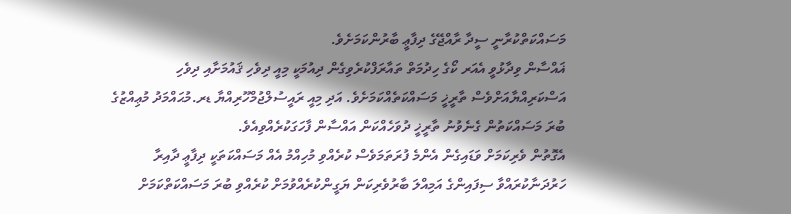މަސައްކަތްކުރާނީ ސީދާ ރާއްޖޭގެ ދިފާޢީ ބާރުންކަމަށެވެ.
ޣައްސާން ވިދާޅުވީ އެއަރ ކޯގެ ހިދުމަތް ތައާރަފްކުރެވިގެން ދިއުމަކީ މިއީ ދިވެހި ޤައުމަށާއި ދިވެހި އަސްކަރިއްޔާއަށްވެސް ތާރީޚީ މަސައްކަތެއްކަމަށެވެ. އަދި މިއީ ރައީސުލްޖުމްހޫރިއްޔާ ޑރ.މުޙައްމަދު މުޢިއްޒުގެ ބުރަ މަސައްކަތުން ގެނެވުނު ތާރީޚީ ދުވަހެއްކަން އައްސާން ފާހަގަކުރެއްވިއެވެ.
އެގޮތުން ވެރިކަމަށް ވަޑައިގެން އެންމެ ފުރަތަމަވެސް ކުރެއްވި މުހިއްމު އެއް މަސައްކަތަކީ ދިފާޢީ ދާއިރާ ހަރުދަނާކުރައްވާ ސިފައިންގެ އަމިއްލަ ބާރުވެރިކަން ޔަގީންކުރެއްވުމަށް ކުރެއްވި ބުރަ މަސައްކަތްކަމަށް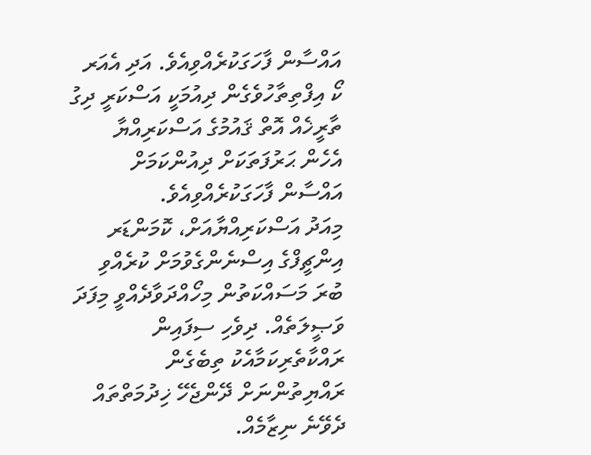އައްސާން ފާހަގަކުރެއްވިއެވެ. އަދި އެއަރ ކޯ އިފްތިތާހުވެގެން ދިއުމަކީ އަސްކަރީ ދިގު ތާރީޚެއް އޮތް ޤައުމުގެ އަސްކަރިއްޔާ އެހެން ޙަރުފަތަކަށް ދިއުންކަމަށް އައްސާން ފާހަގަކުރެއްވިއެވެ.
މިއަދު އަސްކަރިއްޔާއަށް، ކޮމަންޑަރ އިންޗީފްގެ އިސްނެންގެވުމަށް ކުރެއްވި ބުރަ މަސައްކަތުން މިހޯއްދަވާދެއްވީ މިފަދަ ވަޞީލަތެއް. ދިވެހި ސިފައިން ރައްކާތެރިކަމާއެކު ތިބެގެން ރައްޔިތުންނަށް ދޭންޖެހޭ ޚިދުމަތްތައް ދެވޭނެ ނިޒާމެއް.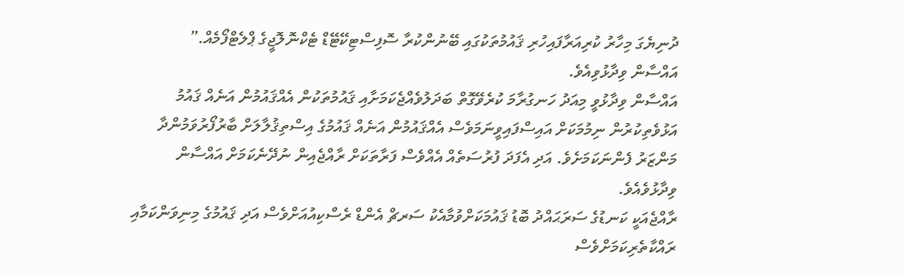ދުނިޔެގަ މިހާރު ކުރިއަރާފައިހުރި ޤައުމުތަކުގައި ބޭނުންކުރާ ސޮފިސްޓިކޭޓޭޑް ޓެކްނޮލޮޖީގެ ޕްލެޓްފޯމެއް.”
އައްސާން ވިދާޅުވިއެވެ.
އައްސާން ވިދާޅުވީ މިއަދު ހަނގުރާމަ ކުރެވޭގޮތް ބަދަލުވެއްޖެކަމަށާއި ޤައުމުތަކުން އެއްޤައުމުން އަނެއް ޤައުމު އަޅުވެތިކުރުން ނިމުމަކަށް އައިސްފައިވީނަމަވެސް އެއްޤައުމުން އަނެއް ޤައުމުގެ އިސްތިޤުލާލަށް ބާރުފޯރުވަމުންދާ މަންޒަރު ފެންނަކަމަށެވެ. އަދި އެފަދަ ފުރުސަތެއް އެއްވެސް ފަރާތަކަށް ރާއްޖެއިން ނުދޭނެކަމަށް އައްސާން ވިދާޅުވެއެވެ.
ރާއްޖެއަކީ ކަނޑުގެ ސަރަޙައްދު ބޮޑު ޤައުމަކަށްވުމާއެކު ސަރޗް އެންޑް ރެސްކިއުއަށްވެސް އަދި ޤައުމުގެ މިނިވަންކަމާއި ރައްކާތެރިކަމަށްވެސް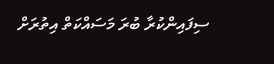ސިފައިންކުރާ ބުރަ މަސައްކަތް އިތުރަށް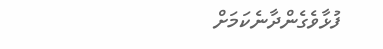ފުޅާވެގެންދާނެކަމަށް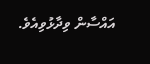އައްސާން ވިދާޅުވިއެވެ.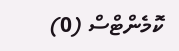ކޮމެންޓްސް (0)